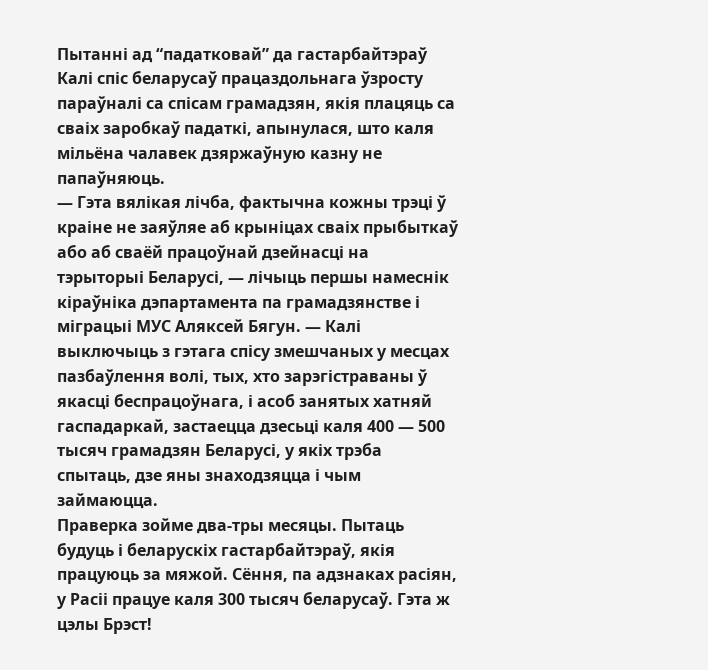Пытанні ад “падатковай” да гастарбайтэраў
Калі спіс беларусаў працаздольнага ўзросту параўналі са спісам грамадзян, якія плацяць са сваіх заробкаў падаткі, апынулася, што каля мільёна чалавек дзяржаўную казну не папаўняюць.
— Гэта вялікая лічба, фактычна кожны трэці ў краіне не заяўляе аб крыніцах сваіх прыбыткаў або аб сваёй працоўнай дзейнасці на тэрыторыі Беларусі, — лічыць першы намеснік кіраўніка дэпартамента па грамадзянстве і міграцыі МУС Аляксей Бягун. — Калі выключыць з гэтага спісу змешчаных у месцах пазбаўлення волі, тых, хто зарэгістраваны ў якасці беспрацоўнага, і асоб занятых хатняй гаспадаркай, застаецца дзесьці каля 400 — 500 тысяч грамадзян Беларусі, у якіх трэба спытаць, дзе яны знаходзяцца і чым займаюцца.
Праверка зойме два-тры месяцы. Пытаць будуць і беларускіх гастарбайтэраў, якія працуюць за мяжой. Сёння, па адзнаках расіян, у Расіі працуе каля 300 тысяч беларусаў. Гэта ж цэлы Брэст!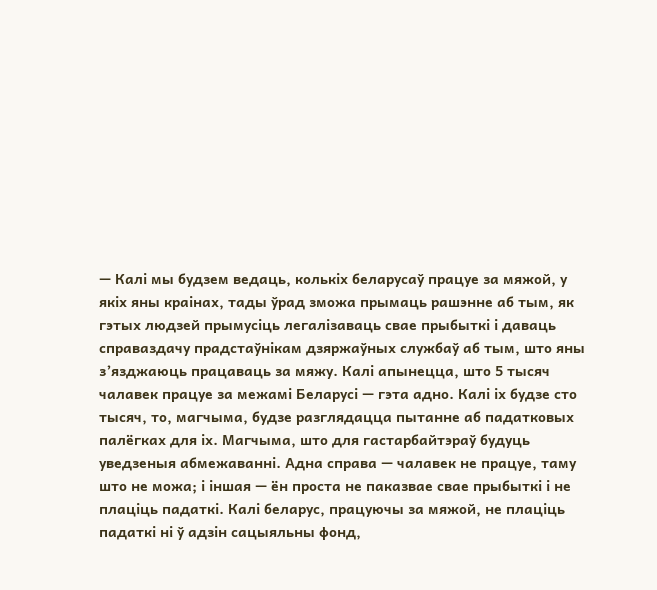— Калі мы будзем ведаць, колькіх беларусаў працуе за мяжой, у якіх яны краінах, тады ўрад зможа прымаць рашэнне аб тым, як гэтых людзей прымусіць легалізаваць свае прыбыткі і даваць справаздачу прадстаўнікам дзяржаўных службаў аб тым, што яны з’язджаюць працаваць за мяжу. Калі апынецца, што 5 тысяч чалавек працуе за межамі Беларусі — гэта адно. Калі іх будзе сто тысяч, то, магчыма, будзе разглядацца пытанне аб падатковых палёгках для іх. Магчыма, што для гастарбайтэраў будуць уведзеныя абмежаванні. Адна справа — чалавек не працуе, таму што не можа; і іншая — ён проста не паказвае свае прыбыткі і не плаціць падаткі. Калі беларус, працуючы за мяжой, не плаціць падаткі ні ў адзін сацыяльны фонд,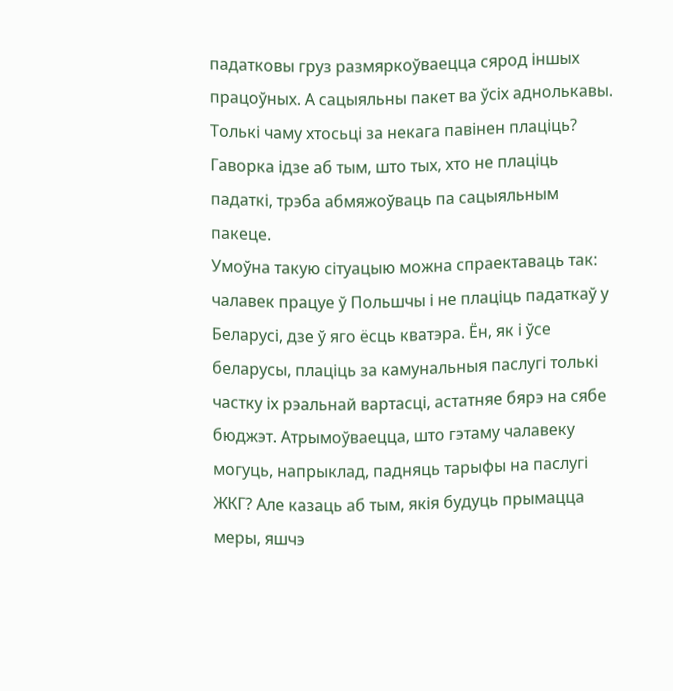падатковы груз размяркоўваецца сярод іншых працоўных. А сацыяльны пакет ва ўсіх аднолькавы. Толькі чаму хтосьці за некага павінен плаціць? Гаворка ідзе аб тым, што тых, хто не плаціць падаткі, трэба абмяжоўваць па сацыяльным пакеце.
Умоўна такую сітуацыю можна спраектаваць так: чалавек працуе ў Польшчы і не плаціць падаткаў у Беларусі, дзе ў яго ёсць кватэра. Ён, як і ўсе беларусы, плаціць за камунальныя паслугі толькі частку іх рэальнай вартасці, астатняе бярэ на сябе бюджэт. Атрымоўваецца, што гэтаму чалавеку могуць, напрыклад, падняць тарыфы на паслугі ЖКГ? Але казаць аб тым, якія будуць прымацца меры, яшчэ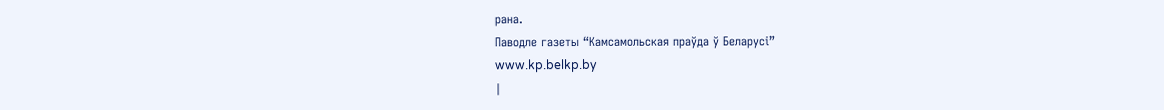рана.
Паводле газеты “Камсамольская праўда ў Беларусі”
www.kp.belkp.by
|